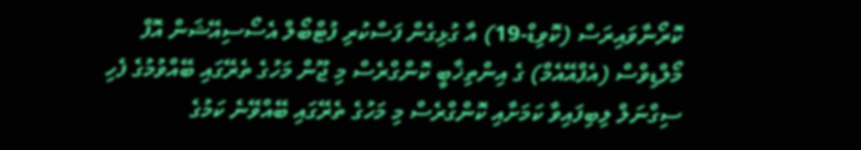ކޮރޯނާވައިރަސް (ކޮވިޑް-19) އާ ގުޅިގެން ފަސްކުރި ފުޓްބޯލް އެސޯސިއޭޝަން އޮފް މޯލްޑިވްސް (އެފްއޭއެމް) ގެ އިންތިޚާބީ ކޮންގްރެސް މި ޖޫން މަހުގެ ތެރޭގައި ބޭއްވުމުގެ ފެހި ސިގްނަލް ލިބިފައިވާ ކަމަށާއި ކޮންގްރެސް މި މަހުގެ ތެރޭގައި ބޭއްވޭނެ ކަމުގެ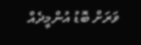ވަރަށް ބޮޑު އުންމީދެއް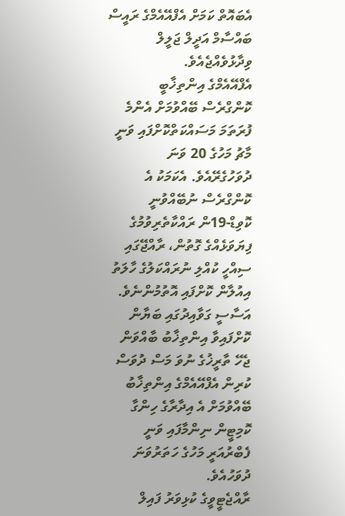އެބައޮތް ކަމަށް އެފްއޭއެމްގެ ރައީސް ބައްސާމް އަދީލް ޖަލީލް ވިދާޅުވެއްޖެއެވެ.
އެފްއޭއެމްގެ އިންތިޚާބީ ކޮންގްރެސް ބޭއްވުމަށް އެންމެ ފުރަތަމަ މަސައްކަތްކޮށްފައި ވަނީ މާޗު މަހުގެ 20 ވަނަ ދުވަހުގެރޭއެވެ. އެކަމަކު އެ ކޮންގްރެސް ނުބޭއްވުނީ ކޮވިޑް-19ން ރައްކާތެރިވުމުގެ ފިޔަވަޅެއްގެ ގޮތުން، ރާއްޖޭގައި ސިއްހީ ކުއްލި ނުރައްކަލުގެ ހާލަތު އިއުލާން ކޮށްފައި އޮތުމުންނެވެ.
އަސާސީ ގަވާއިދުގައި ބަޔާން ކޮށްފައިވާ އިންތިޚާބު ބާއްވަން ޖެހޭ ތާރީޚުގެ ނުވަ މަސް ދުވަސް ކުރިން އެފްއޭއެމްގެ އިންތިޚާބު ބޭއްވުމަށް އެ އިދާރާގެ ހިންގާ ކޮމިޓީން ނިންމާފައި ވަނީ ފެބްރުއަރީ މަހުގެ ހަތަރުވަނަ ދުވަހުއެވެ.
ރާއްޖެޓީވީގެ ކުޅިވަރު ފައިލް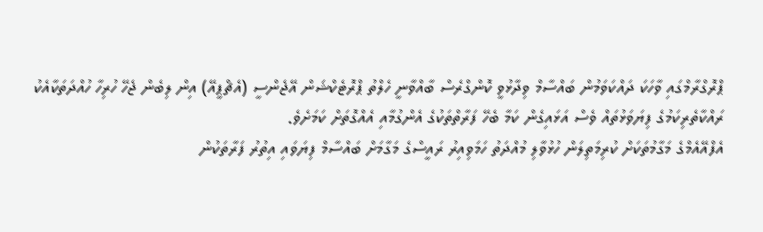ޕްރޮގްރާމްގައި ވާހަކަ ދައްކަވަމުން ބައްސާމް ވިދާޅުވީ ކޮންގްރެސް ބާއްވާނީ ހެލްތު ޕްރޮޓެކްޝަން އޭޖެންސީ (އެޗްޕީއޭ) އިން ލިބެން ޖެހޭ ހުރިހާ ހުއްދަތަކާއެކު ރައްކާތެރިކަމުގެ ފިޔަވަޅުތައް ވެސް އަޅައިގެން ކަމާ ބެހޭ ފަރާތްތަކުގެ އެންގުމާއި އެއްގޮތަށް ކަމަށެވެ.
އެފްއޭއެމްގެ މަގާމުތަކަށް ކުރިމަތިލަން ހުޅުވާލި މުއްދަތު ހަމަވިއިރު ރައީސްގެ މަގާމަށް ބައްސާމް ފިޔަވައި އިތުރު ފަރާތަކުން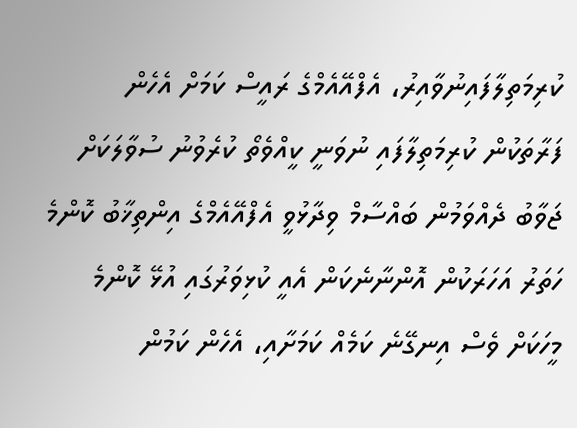ކުރިމަތިލާފައިނުވާއިރު، އެފްއޭއެމްގެ ރައީސް ކަމަށް އެހެން ފަރާތަކުން ކުރިމަތިލާފައި ނުވަނީ ކީއްވެތޯ ކުރެވުނު ސުވާލަކަށް ޖަވާބު ދެއްވަމުން ބައްސާމް ވިދާޅުވީ އެފްއޭއެމްގެ އިންތިޚާބު ކޮންމެ ހަތަރު އަހަރަކުން އޮންނާނެކަން އެއީ ކުޅިވަރުގައި އުޅޭ ކޮންމެ މީހަކަށް ވެސް އިނގޭނެ ކަމެއް ކަމަށާއި، އެހެން ކަމުން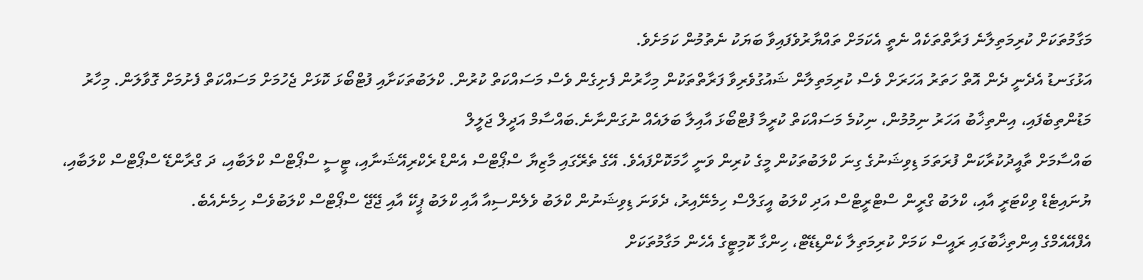މަގާމުތަކަށް ކުރިމަތިލާނެ ފަރާތްތަކެއް ނެތީ އެކަމަށް ތައްޔާރުވެފައިވާ ބަޔަކު ނެތުމުން ކަމަށެވެ.
އަޅުގަނޑު އެދެނީ ދެން އޮތް ހަތަރު އަހަރަށް ވެސް ކުރިމަތިލާން ޝައުގުވެރިވާ ފަރާތްތަކުން މިހާރުން ފެށިގެން ވެސް މަސައްކަތް ކުރުން. ކްލަބުތަކަށާއި ފުޓްބޯޅަ ކޮޅަށް ޖެހުމަށް މަސައްކަތް ފެށުމަށް ގޮވާލަން. މިހާރު މަޑުންތިބެފައި، އިންތިޚާބު އަހަރު ނިމުމުން، ނިކުމެ މަސައްކަތް ކުރީމާ ފުޓްބޯޅަ އާއިލާ ބަލައެއް ނުގަންނާނެ.ބައްސާމް އަދީލް ޖަލީލް
ބައްސާމަށް ތާއީދުކުރާކަން ފުރަތަމަ ޑިވިޝަނުގެ ގިނަ ކްލަބުތަކުން މީގެ ކުރިން ވަނީ ހާމަކޮށްފައެވެ. އޭގެ ތެރޭގައި މާޒިޔާ ސްޕޯޓްސް އެންޑް ރެކްރިއޭޝަނާއި، ޓީސީ ސްޕޯޓްސް ކްލަބާއި، ދަ ގްރާންޑޭ ސްޕޯޓްސް ކްލަބާއި، ޔުނައިޓެޑް ވިކްޓަރީ އާއި، ކްލަބު ގްރީން ސްޓްރީޓްސް އަދި ކްލަބު އީގަލްސް ހިމެނޭއިރު، ދެވަނަ ޑިވިޝަނުން ކްލަބު ވެލެންސިއާ އާއި ކްލަބު ޕީކޭ އާއި ޖޭޖޭ ސްޕޯޓްސް ކްލަބުވެސް ހިމެނެއެބެ.
އެފްއޭއެމްގެ އިންތިޚާބުގައި ރައީސް ކަމަށް ކުރިމަތިލާ ކެންޑިޑޭޓް، ހިންގާ ކޮމިޓީގެ އެހެން މަގާމުތަކަށް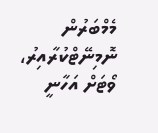މެމްބަރުން ނޮމިނޭޓްކުރާއިރު، ވޯޓަށް އަހާނީ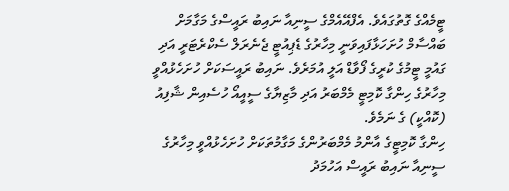ޓީމެއްގެ ގޮތުގައެވެ. އެފްއޭއެމްގެ ސީނިއާ ނައިބު ރައީސްގެ މަގާމަށް ބައްސާމް ހުށަހަޅާފައިވަނީ މިހާރުގެ ޑެޕިއުޓީ ޖެނެރަލް ސެކްރެޓަރީ އަދި ގައުމީ ޓީމުގެ ކުރީގެ ފޯވާޑް އަލީ އުމަރެވެ. ނައިބު ރައީސަކަށް ހުށަހެޅުއްވީ މިހާރުގެ ހިންގާ ކޮމިޓީ މެމްބަރު އަދި މާޒިޔާގެ ސީއީއޯ ހުސެއިން ޝާފިއު (ކޮއްކީ) ގެ ނަމެވެ.
ހިންގާ ކޮމިޓީގެ އާންމު މެމްބަރުންގެ މަގާމުތަކަށް ހުށަހެޅުއްވީ މިހާރުގެ ސީނިއާ ނައިބު ރައީސް އަހުމަދު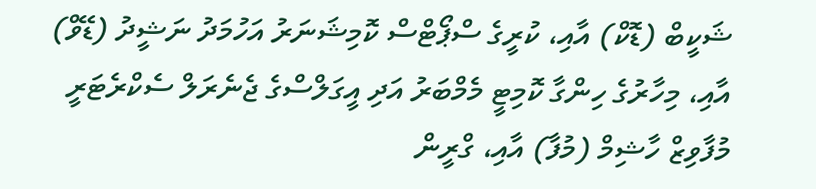ޝަކީބް (ޑޮކް) އާއި، ކުރީގެ ސްޕޯޓްސް ކޮމިޝަނަރު އަހުމަދު ނަޝީދު (ޑޭވް) އާއި، މިހާރުގެ ހިންގާ ކޮމިޓީ މެމްބަރު އަދި އީގަލްސްގެ ޖެނެރަލް ސެކްރެޓަރީ މުފާވިޒް ހާޝިމް (މުފާ) އާއި، ގްރީން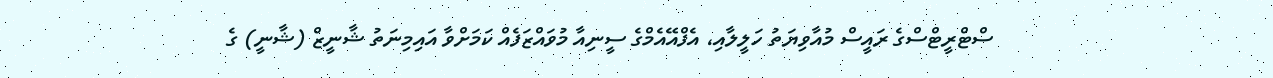ސްޓްރީޓްސްގެ ރައީސް މުއާވިޔަތު ހަލީލާއި، އެފްއޭއެމްގެ ސީނިއާ މުވައްޒަފެއް ކަމަށްވާ އައިމިނަތު ޝާނީޒް (ޝާނީ) ގެ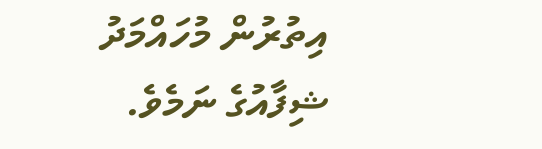އިތުރުން މުހައްމަދު ޝިފާއުގެ ނަމެވެ.